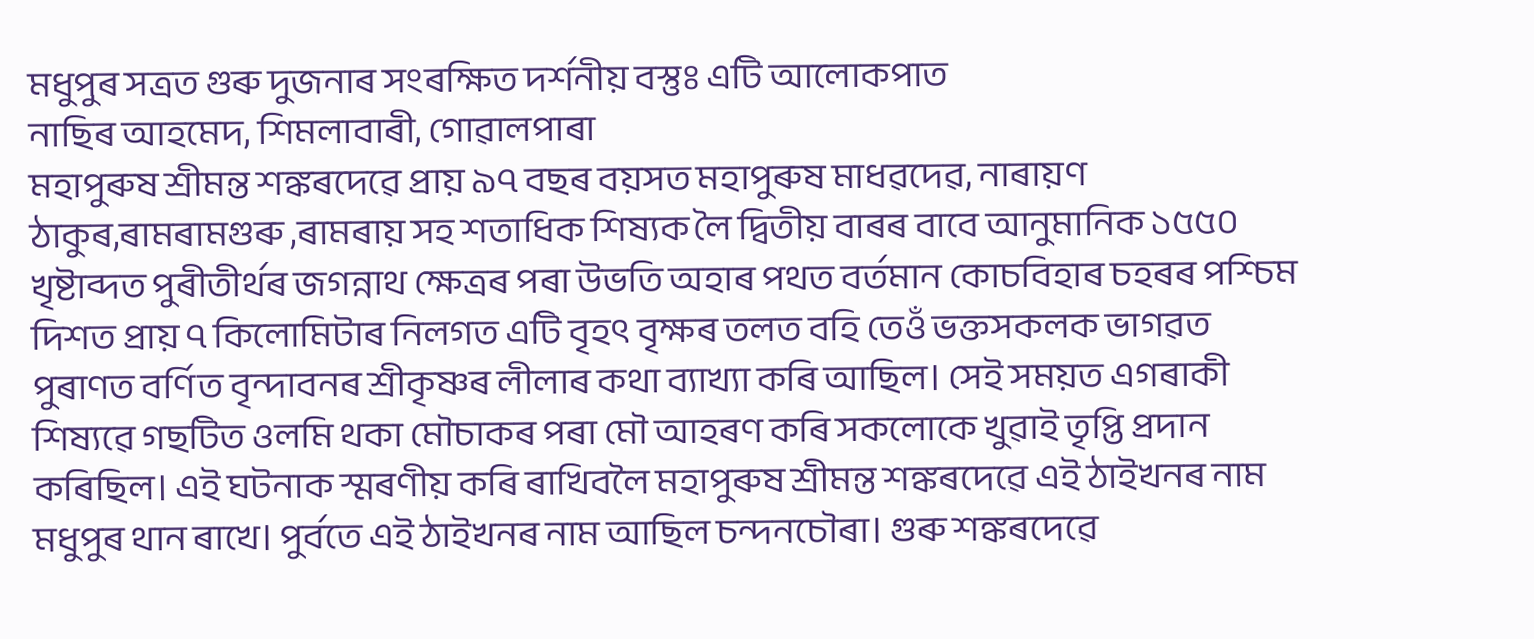মধুপুৰ সত্ৰত গুৰু দুজনাৰ সংৰক্ষিত দৰ্শনীয় বস্তুঃ এটি আলোকপাত
নাছিৰ আহমেদ, শিমলাবাৰী, গোৱালপাৰা
মহাপুৰুষ শ্ৰীমন্ত শঙ্কৰদেৱে প্ৰায় ৯৭ বছৰ বয়সত মহাপুৰুষ মাধৱদেৱ, নাৰায়ণ ঠাকুৰ,ৰামৰামগুৰু ,ৰামৰায় সহ শতাধিক শিষ্যক লৈ দ্বিতীয় বাৰৰ বাবে আনুমানিক ১৫৫০ খৃষ্টাব্দত পুৰীতীৰ্থৰ জগন্নাথ ক্ষেত্ৰৰ পৰা উভতি অহাৰ পথত বৰ্তমান কোচবিহাৰ চহৰৰ পশ্চিম দিশত প্ৰায় ৭ কিলোমিটাৰ নিলগত এটি বৃহৎ বৃক্ষৰ তলত বহি তেওঁ ভক্তসকলক ভাগৱত পুৰাণত বৰ্ণিত বৃন্দাবনৰ শ্ৰীকৃষ্ণৰ লীলাৰ কথা ব্যাখ্যা কৰি আছিল। সেই সময়ত এগৰাকী শিষ্যৱে গছটিত ওলমি থকা মৌচাকৰ পৰা মৌ আহৰণ কৰি সকলোকে খুৱাই তৃপ্তি প্ৰদান কৰিছিল। এই ঘটনাক স্মৰণীয় কৰি ৰাখিবলৈ মহাপুৰুষ শ্ৰীমন্ত শঙ্কৰদেৱে এই ঠাইখনৰ নাম মধুপুৰ থান ৰাখে। পুৰ্বতে এই ঠাইখনৰ নাম আছিল চন্দনচৌৰা। গুৰু শঙ্কৰদেৱে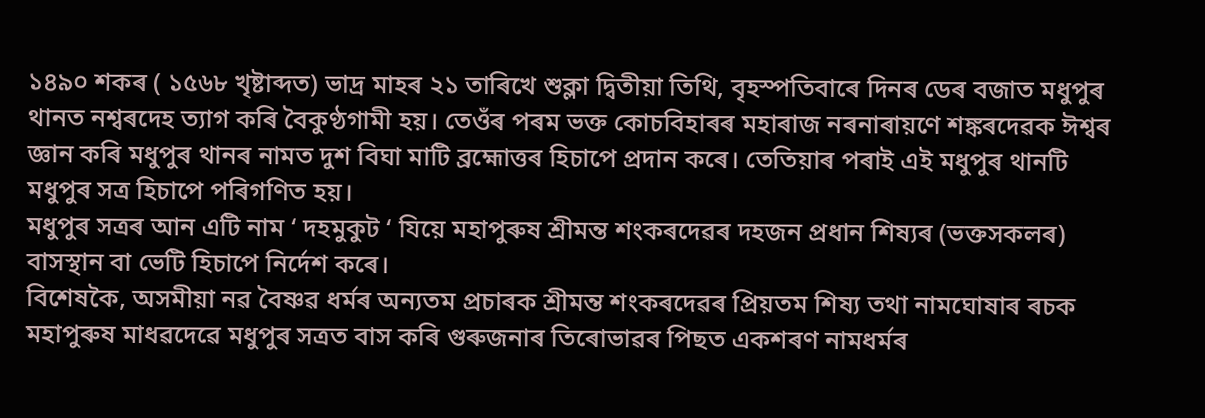১৪৯০ শকৰ ( ১৫৬৮ খৃষ্টাব্দত) ভাদ্ৰ মাহৰ ২১ তাৰিখে শুক্লা দ্বিতীয়া তিথি, বৃহস্পতিবাৰে দিনৰ ডেৰ বজাত মধুপুৰ থানত নশ্বৰদেহ ত্যাগ কৰি বৈকুণ্ঠগামী হয়। তেওঁৰ পৰম ভক্ত কোচবিহাৰৰ মহাৰাজ নৰনাৰায়ণে শঙ্কৰদেৱক ঈশ্বৰ জ্ঞান কৰি মধুপুৰ থানৰ নামত দুশ বিঘা মাটি ব্ৰহ্মোত্তৰ হিচাপে প্ৰদান কৰে। তেতিয়াৰ পৰাই এই মধুপুৰ থানটি মধুপুৰ সত্ৰ হিচাপে পৰিগণিত হয়।
মধুপুৰ সত্ৰৰ আন এটি নাম ‘ দহমুকুট ‘ যিয়ে মহাপুৰুষ শ্ৰীমন্ত শংকৰদেৱৰ দহজন প্ৰধান শিষ্যৰ (ভক্তসকলৰ) বাসস্থান বা ভেটি হিচাপে নিৰ্দেশ কৰে।
বিশেষকৈ, অসমীয়া নৱ বৈষ্ণৱ ধৰ্মৰ অন্যতম প্ৰচাৰক শ্ৰীমন্ত শংকৰদেৱৰ প্ৰিয়তম শিষ্য তথা নামঘোষাৰ ৰচক মহাপুৰুষ মাধৱদেৱে মধুপুৰ সত্ৰত বাস কৰি গুৰুজনাৰ তিৰোভাৱৰ পিছত একশৰণ নামধৰ্মৰ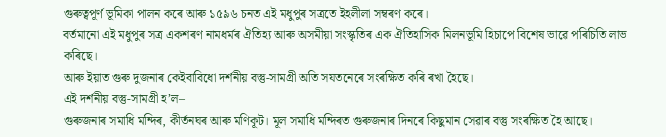গুৰুত্বপূৰ্ণ ভূমিকা পালন কৰে আৰু ১৫৯৬ চনত এই মধুপুৰ সত্ৰতে ইহলীলা সম্বৰণ কৰে।
বৰ্তমানো এই মধুপুৰ সত্ৰ একশৰণ নামধৰ্মৰ ঐতিহ্য আৰু অসমীয়া সংস্কৃতিৰ এক ঐতিহাসিক মিলনভূমি হিচাপে বিশেষ ভাৱে পৰিচিতি লাভ কৰিছে।
আৰু ইয়াত গুৰু দুজনাৰ কেইবাবিধো দৰ্শনীয় বস্তু-সামগ্ৰী অতি সযতনেৰে সংৰক্ষিত কৰি ৰখা হৈছে।
এই দৰ্শনীয় বস্তু-সামগ্ৰী হ’ল–
গুৰুজনাৰ সমাধি মন্দিৰ, কীৰ্তনঘৰ আৰু মণিকূট। মূল সমাধি মন্দিৰত গুৰুজনাৰ দিনৰে কিছুমান সেৱাৰ বস্তু সংৰক্ষিত হৈ আছে।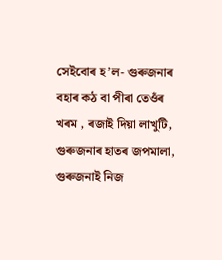সেইবোৰ হ’ল- গুৰুজনাৰ বহাৰ কঠ বা পীৰা তেওঁৰ খৰম , ৰজাই দিয়া লাখুটি,
গুৰুজনাৰ হাতৰ জপমালা, গুৰুজনাই নিজ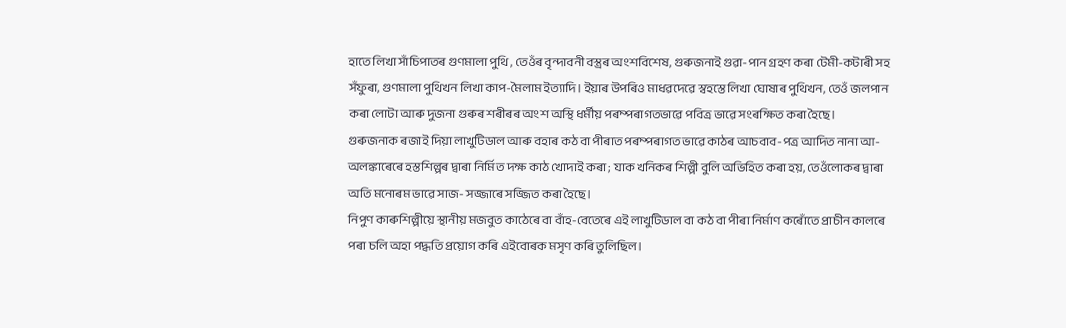হাতে লিখা সাঁচিপাতৰ গুণমালা পুথি , তেওঁৰ বৃন্দাবনী বস্ত্ৰৰ অংশবিশেষ, গুৰুজনাই গুৱা-পান গ্ৰহণ কৰা টেমী-কটাৰী সহ সঁফুৰা, গুণমালা পুথিখন লিখা কাপ-মৈলাম ইত্যাদি। ইয়াৰ উপৰিও মাধৱদেৱে স্বহস্তে লিখা ঘোষাৰ পুথিখন, তেওঁ জলপান কৰা লোটা আৰু দুজনা গুৰুৰ শৰীৰৰ অংশ অস্থি ধৰ্মীয় পৰম্পৰাগতভাৱে পবিত্ৰ ভাৱে সংৰক্ষিত কৰা হৈছে।
গুৰুজনাক ৰজাই দিয়া লাখুটিডাল আৰু বহাৰ কঠ বা পীৰাত পৰম্পৰাগত ভাৱে কাঠৰ আচবাব-পত্ৰ আদিত নানা আ-অলঙ্কাৰেৰে হস্তশিল্পৰ দ্বাৰা নিৰ্মিত দক্ষ কাঠ খোদাই কৰা ; যাক খনিকৰ শিল্পী বুলি অভিহিত কৰা হয়, তেওঁলোকৰ দ্বাৰা অতি মনোৰম ভাৱে সাজ- সজ্জাৰে সজ্জিত কৰা হৈছে।
নিপুণ কাৰুশিল্পীয়ে স্থানীয় মজবুত কাঠেৰে বা বাঁহ-বেতেৰে এই লাখুটিডাল বা কঠ বা পীৰা নিৰ্মাণ কৰোঁতে প্ৰাচীন কালৰে পৰা চলি অহা পদ্ধতি প্ৰয়োগ কৰি এইবোৰক মসৃণ কৰি তুলিছিল।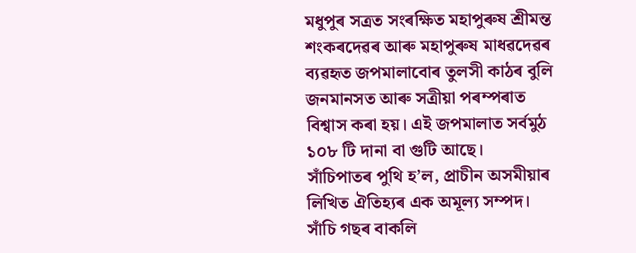মধুপুৰ সত্ৰত সংৰক্ষিত মহাপুৰুষ শ্ৰীমন্ত শংকৰদেৱৰ আৰু মহাপুৰুষ মাধৱদেৱৰ ব্যৱহৃত জপমালাবোৰ তুলসী কাঠৰ বুলি জনমানসত আৰু সত্ৰীয়া পৰম্পৰাত বিশ্বাস কৰা হয়। এই জপমালাত সৰ্বমুঠ ১০৮ টি দানা বা গুটি আছে।
সাঁচিপাতৰ পুথি হ’ল, প্ৰাচীন অসমীয়াৰ লিখিত ঐতিহ্যৰ এক অমূল্য সম্পদ।
সাঁচি গছৰ বাকলি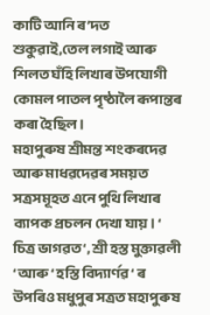কাটি আনি ৰ’দত শুকুৱাই,তেল লগাই আৰু শিলত ঘঁহি লিখাৰ উপযোগী কোমল পাতল পৃষ্ঠালৈ ৰূপান্তৰ কৰা হৈছিল।
মহাপুৰুষ শ্ৰীমন্ত শংকৰদেৱ আৰু মাধৱদেৱৰ সময়ত সত্ৰসমূহত এনে পুথি লিখাৰ ব্যাপক প্ৰচলন দেখা যায়। ‘ চিত্ৰ ভাগৱত ‘, শ্ৰী হস্ত মুক্তাৱলী ‘ আৰু ‘ হস্তি বিদ্যাৰ্ণৱ ‘ ৰ উপৰিও মধুপুৰ সত্ৰত মহাপুৰুষ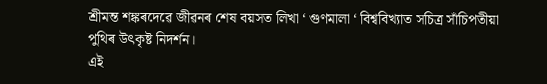শ্ৰীমন্ত শঙ্কৰদেৱে জীৱনৰ শেষ বয়সত লিখা ‘ গুণমালা ‘ বিশ্ববিখ্যাত সচিত্ৰ সাঁচিপতীয়া পুথিৰ উৎকৃষ্ট নিদৰ্শন।
এই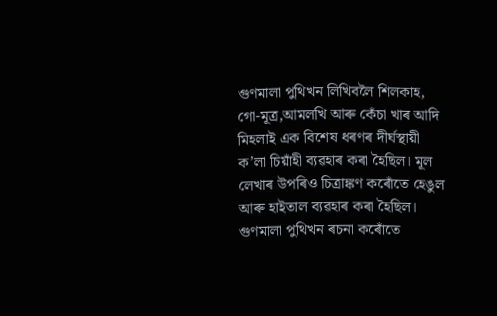গুণমালা পুথিখন লিখিবলৈ শিলকাহ, গো-মূত্ৰ,আমলখি আৰু কেঁচা খাৰ আদি মিহলাই এক বিশেষ ধৰণৰ দীৰ্ঘস্থায়ী ক’লা চিয়াঁহী ব্যৱহাৰ কৰা হৈছিল। মূল লেখাৰ উপৰিও চিত্ৰাঙ্কণ কৰোঁতে হেঙুল আৰু হাইতাল ব্যৱহাৰ কৰা হৈছিল। গুণমালা পুথিখন ৰচনা কৰোঁতে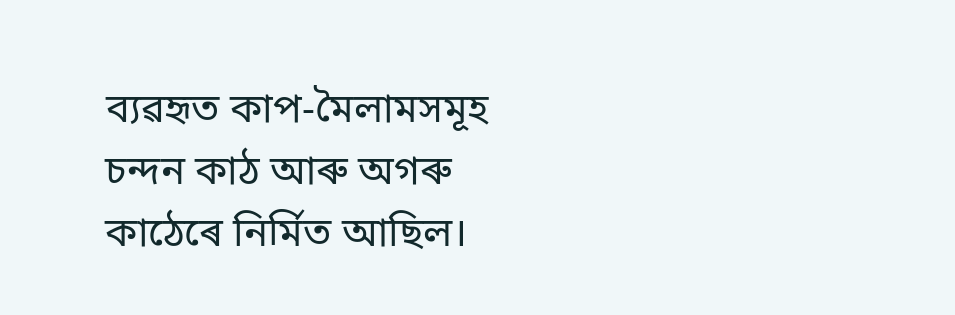ব্যৱহৃত কাপ-মৈলামসমূহ চন্দন কাঠ আৰু অগৰু কাঠেৰে নিৰ্মিত আছিল।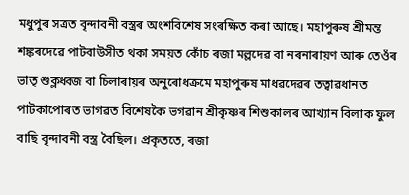মধুপুৰ সত্ৰত বৃন্দাবনী বস্ত্ৰৰ অংশবিশেষ সংৰক্ষিত কৰা আছে। মহাপুৰুষ শ্ৰীমন্ত শঙ্কৰদেৱে পাটবাউসীত থকা সময়ত কোঁচ ৰজা মল্লদেৱ বা নৰনাৰায়ণ আৰু তেওঁৰ ভাতৃ শুক্লধ্বজ বা চিলাৰায়ৰ অনুৰোধক্ৰমে মহাপুৰুষ মাধৱদেৱৰ তত্বাৱধানত পাটকাপোৰত ভাগৱত বিশেষকৈ ভগৱান শ্ৰীকৃষ্ণৰ শিশুকালৰ আখ্যান বিলাক ফুল বাছি বৃন্দাবনী বস্ত্ৰ বৈছিল। প্ৰকৃততে, ৰজা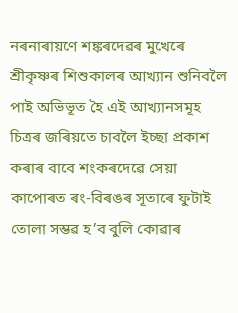নৰনাৰায়ণে শঙ্কৰদেৱৰ মুখেৰে শ্ৰীকৃষ্ণৰ শিশুকালৰ আখ্যান শুনিবলৈ পাই অভিভূত হৈ এই আখ্যানসমূহ চিত্ৰৰ জৰিয়তে চাবলৈ ইচ্ছা প্ৰকাশ কৰাৰ বাবে শংকৰদেৱে সেয়া কাপোৰত ৰং-বিৰঙৰ সূতাৰে ফুটাই তোলা সম্ভৱ হ’ব বুলি কোৱাৰ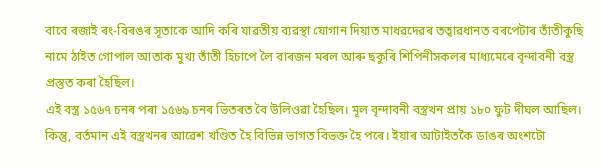বাবে ৰজাই ৰং-বিৰঙৰ সূতাকে আদি কৰি যাৱতীয় ব্যৱস্থা যোগান দিয়াত মাধৱদেৱৰ তত্বাৱধানত বৰপেটাৰ তাঁতীকুছি নামে ঠাইত গোপাল আতাক মুখ্য তাঁতী হিচাপে লৈ বাৰজন মৰল আৰু ছকুৰি শিপিনীসকলৰ মাধ্যমেৰে বৃন্দাবনী বস্ত্ৰ প্ৰস্তুত কৰা হৈছিল।
এই বস্ত্ৰ ১৫৬৭ চনৰ পৰা ১৫৬৯ চনৰ ভিতৰত বৈ উলিওৱা হৈছিল। মূল বৃন্দাবনী বস্ত্ৰখন প্ৰায় ১৮০ ফুট দীঘল আছিল। কিন্তু, বৰ্তমান এই বস্ত্ৰখনৰ আৱেশ খণ্ডিত হৈ বিভিন্ন ভাগত বিভক্ত হৈ পৰে। ইয়াৰ আটাইতকৈ ডাঙৰ অংশটো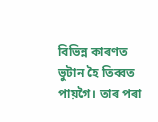বিভিন্ন কাৰণত ভুটান হৈ তিব্বত পায়গৈ। তাৰ পৰা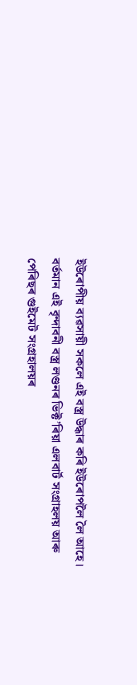ইউৰোপীয় ব্যৱসায়ী সকলে এই বস্ত্ৰ উদ্ধাৰ কৰি ইউৰোপলৈ লৈ আহে। বৰ্তমান এই বৃন্দাবনী বস্ত্ৰ লণ্ডনৰ ভিক্ট’ৰিয়া এলবাৰ্ট সংগ্ৰাহলয় আৰু পেৰিছৰ গুইমেট সংগ্ৰহালয়ৰ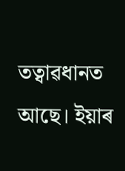তত্বাৱধানত আছে। ইয়াৰ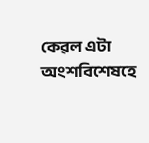কেৱল এটা অংশবিশেষহে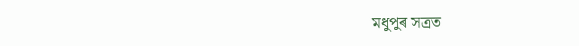মধুপুৰ সত্ৰত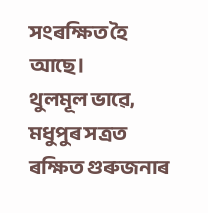সংৰক্ষিত হৈ আছে।
থুলমূল ভাৱে, মধুপুৰ সত্ৰত ৰক্ষিত গুৰুজনাৰ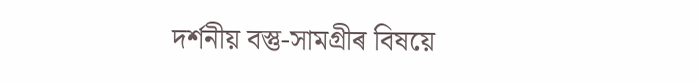দৰ্শনীয় বস্তু-সামগ্ৰীৰ বিষয়ে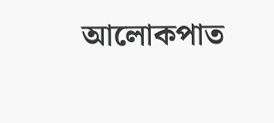আলোকপাত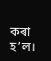কৰা হ’ল।